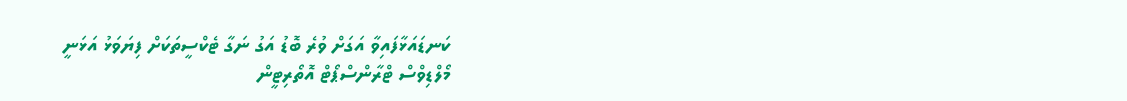ކަނޑައަޅާފައިވާ އަގަށް ވުރެ ބޮޑު އަގު ނަގާ ޓެކްސީތަކަށް ފިޔަވަޅު އަޅަނީ
މޯލްޑިވްސް ޓްރާންސްޕޯޓް އޮތޯރިޓީން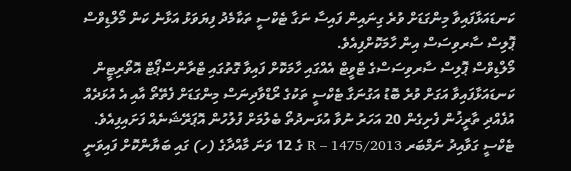ކަނޑައަޅާފައިވާ މިންގަޑަށް ވުރެ ގިނައިން ފައިސާ ނަގާ ޓެކްސީ ތަކާމެދު ފިޔަވަޅު އަޅާނެ ކަން މޯލްޑިވްސް ޕޮލިސް ސާރވިސަސް އިން ހާމަކޮށްފިއެވެ.
މޯލްޑިވްސް ޕޮލިސް ސާރވިސަސްގެ ޓްވީޓް އެއްގައި ހާމަކޮށް ފައިވާ ގޮތުގައި ޓްރާންސްޕޯޓް އޮތޯރިޓީން ކަނޑައަޅާފައިވާ އަގަށް ވުރެ ބޮޑު އަގުނަގާ ޓެކްސީ ތަކުގެ ރޯޑްވާދިނަސް މިންގަޑަށް ފެތޭތޯ އާއި އެ އުޅަދެއް އުފެއްދި ތާރީޚުން ފެށިގެން 20 އަހަރު ނުވާ އުޅަނދުތޯ ބެލުމަށް ފުލުހުން އޮޕަރޭޝަނެއް ފަށައިފިއެވެ.
ޓެކްސީ ގަވާއިދު ނަމްބަރ 2013/R – 1475 ގެ 12 ވަނަ މާއްދާގެ (ހ) ގައި ބަޔާންކޮށް ފައިވަނީ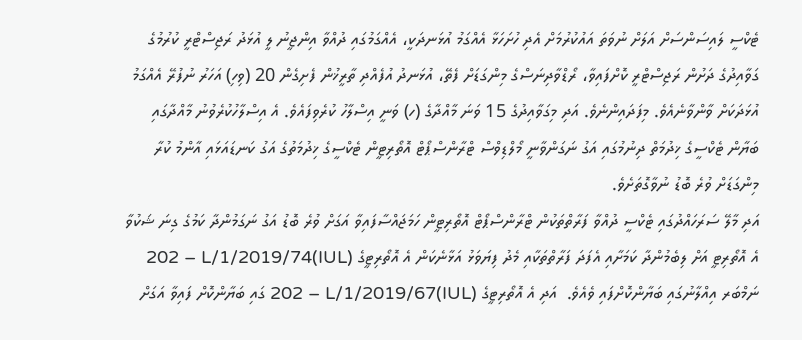ޓެކްސީ ލައިސަންސަށް އަލަށް ނުވަތަ އައުކުރުމަށް އެދި ހުށަހަޅާ އެއްގަމު އުޅަނދަކީ، އެއްގަމުގައި ދުއްވާ އިންޖީނު ލީ އުޅަދު ރަޖިސްޓްރީ ކުރުމުގެ ގަވާއިދުގެ ދަށުން ރަޖިސްޓްރީ ކޮށްފައިވާ، ރޯޑްވާދިނަސްގެ މިންގަޑަށް ފެތޭ، އުޅަނދު އުފެއްދި ތާރީޚުން ފެށިގެން 20 (ވިހި) އަހަރު ނުފުރޭ އެއްގަމު އުޅަދަކަށް ވާންވާނެއެވެ. މިފަދައިންނެވެ. އަދި މިގަވާއިދުގެ 15 ވަނަ މާއްދާގެ (ހ) ވަނީ އިސްލާހު ކުރެވިފައެވެ. އެ އިސްލާހުކުރެވުނު މާއްދާގައި ބަޔާން ޓެކްސީގެ ޚިދުމަތް ދިނުމުގައި އަގު ނަގަންވާނީ މޯލްޑިވްސް ޓްރާންސްޕޯޓް އޮތޯރިޓީން ޓެކްސީގެ ޚިދުމަތުގެ އަގު ކަނޑައަޅައި އާންމު ކުރާ މިންގަޑަށް ވުރެ ބޮޑު ނުވާގޮތަށެވެ.
އަދި މާލޭ ސަރަހައްދުގައި ޓެކްސީ ދުއްވާ ފަރާތްތަކުން ޓްރާންސްޕޯޓް އޮތޯރިޓީން ހަމަޖައްސާފައިވާ އަގަށް ވުރެ ބޮޑު އަގު ނަގަމުންދާ ކަމުގެ ގިނަ ޝަކުވާ އެ އޮތޯރިޓީ އަށް ލިބެމުންދާ ކަމަށާއި އެފަދަ ފަރާތްތަކާއި މެދު ފިޔަވަޅު އަޅާނެކަން އެ އޮތޯރިޓީގެ (IUL)202 – L/1/2019/74 ނަމްބަރ އިއްލާނުގައި ބަޔާންކޮށްފައި ވެއެވެ.  އަދި އެ އޮތޯރިޓީގެ (IUL)202 – L/1/2019/67 ގައި ބަޔާންކޮށް ފައިވާ އަގަށް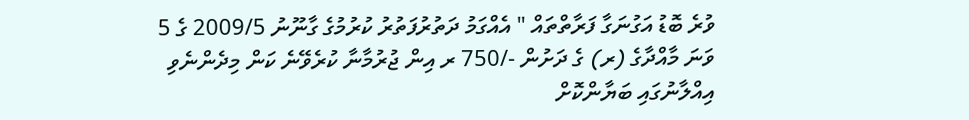ވުރެ ބޮޑު އަގުނަގާ ފަރާތްތައް " އެއްގަމު ދަތުރުފަތުރު ކުރުމުގެ ގާނޫނު 2009/5 ގެ 5 ވަނަ މާއްދާގެ (ރ) ގެ ދަށުން -/750 ރ އިން ޖުރުމާނާ ކުރެވޭނެ ކަން މިދެންނެވި އިއްލާނުގައި ބަޔާންކޮށް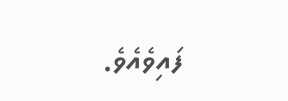ފައިވެއެވެ.